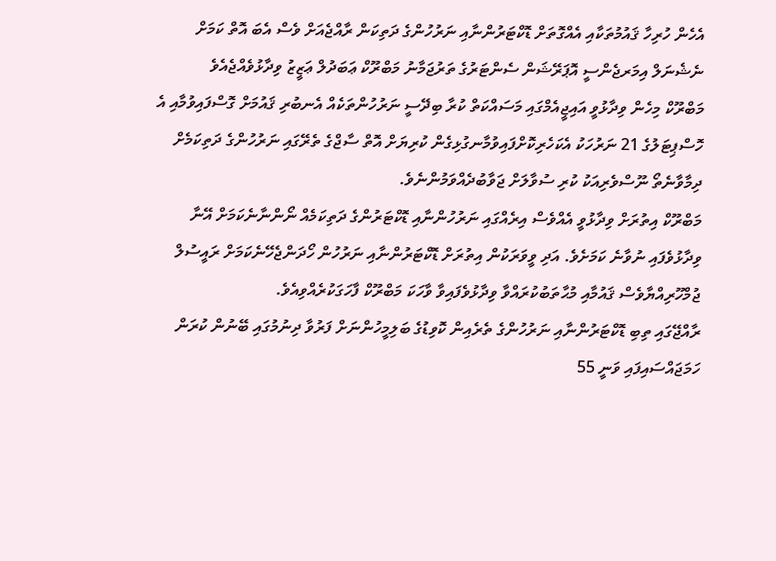އެހެން ހުރިހާ ޤައުމުތަކާއި އެއްގޮތަށް ޑޮކްޓަރުންނާއި ނަރުހުންގެ ދަތިކަން ރާއްޖެއަށް ވެސް އެބަ އޮތް ކަމަށް ނެޝެނަލް އިމަރޖެންސީ އޮޕަރޭޝަން ސެންޓަރުގެ ތަރުޖަމާނު މަބްރޫކް ޢަބަދުލް ޢަޒީޒު ވިދާޅުވެއްޖެއެވެ
މަބްރޫކް މިހެން ވިދާޅުވީ އައިޖީއެމްގައި މަސައްކަތް ކުރާ ބިދޭސީ ނަރުހުންތަކެއް އެނބުރި ޤައުމަށް ގޮސްފައިވުމާއި އެ ހޮސްޕިޓަލުގެ 21 ނަރުހަކު އެކަހެރިކޮށްފައިވުމާނގުޅިގެން ކުރިޔަށް އޮތް ސާޖްގެ ތެރޭގައި ނަރުހުންގެ ދަތިކަމެށް ދިމާވާނެތޯ ނޫސްވެރިއަކު ކުރި ސުވާލަށް ޖަވާބުދެއްވަމުންނެވެ.
މަބްރޫކް އިތުރަށް ވިދާޅުވީ އެއްވެސް އިރެއްގައި ނަރުހުންނާއި ޑޮކްޓަރުންގެ ދަތިކަމެއް ނޯންނާނެކަމަށް އޭނާ ވިދާޅުވެފައި ނުވާނެ ކަމަށެވެ. އަދި ވީވަރަކުން އިތުރަށް ޑޮކްޓަރުންނާއި ނަރުހުން ހޯދަންޖެހޭނެކަމަށް ރައީސުލް ޖުމްހޫރިއްޔާވެސް ޤައުމާއި މުޙާތަބުކުރައްވާ ވިދާޅުވެފައިވާ ވާހަކަ މަބްރޫކް ފާހަގަކުރެއްވިއެވެ.
ރާއްޖޭގައި ތިބި ޑޮކްޓަރުންނާއި ނަރުހުންގެ ތެރެއިން ކޮވިޑުގެ ބަލިމީހުންނަށް ފަރުވާ ދިނުމުގައި ބޭނުން ކުރަން ހަމަޖައްސައިފައި ވަނީ 55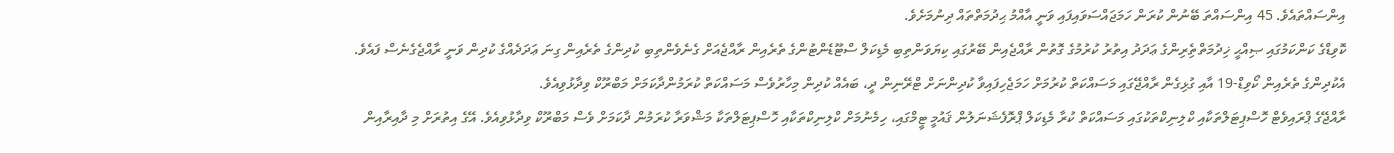އިންސައްތައެވެ. 45 އިންސައްތަ ބޭނުން ކުރަން ހަމަޖައްސަވައިފައި ވަނީ އާއްމު ޙިދުމަތްތައް ދިނުމަށެވެ.
ކޮވިޑްގެ ކަންކަމުގައި ޞިއްޙީ ޚިދުމަތްތެިރިންގެ ޢަދަދު އިތުރު ކުރުމުގެ ގޮތުން ރާއްޖެއިން ބޭރުގައި ކިޔަވަންތިބި މެޑިކަލް ސްޓޫޑެންޓުންގެ ތެރެއިން ރާއްޖެއަށް ގެނެވެންތިބި ކުދިންގެ ތެރެއިން ގިނަ ޢަދަދެއްގެ ކުދިން ވަނީ ރާއްޖެގެނެސް ފައެވެ. އެކުދިންގެ ތެރެއިން ކޯވިޑް-19 އާއި ގުޅިގެން ރާއްޖޭގައި މަސައްކަތް ކުރުމަށް ހަމަޖެހިފައިވާ ކުދިންނަށް ޓްރޭނިން ދީ، ބައެއް ކުދިން މިހާރުވެސް މަސައްކަތް ކުރަމުންދާކަމަށް މަބްރޫކް ވިދާޅުވިއެވެ.
ރާއްޖޭގެ ޕްރައިވެޓް ހޮސްޕިޓަލްތަކާއި ކްލިނިކްތަކުގައި މަސައްކަތް ކުރާ މެޑިކަލް ޕްރޮފެޝަނަލުން ޤައުމީ ޓީމްގައި، ހިމެނުމަށް ކްލިނިކްތަކާއި ހޮސްޕިޓަލްތަކާ މަޝްވަރާ ކުރަމުން ދާކަމަށް ވެސް މަބްރޫކް ވިދާޅުވިއެވެ. އޭގެ އިތުރަށް މި ދާއިރާއިން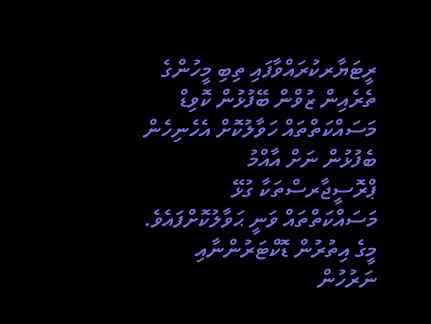ރީޓަޔާރކުރައްވާފައި ތިބި މީހުންގެ ތެރެއިން ޒުވްން ބޭފުޅުން ކޮވިޑް މަސައްކަތްތައް ހަވާލުކޮށް އެހެނިހެން ބެފުޅުން ނަށް އާއްމު ޕްރޮސީޖާރސްތަކާ ގުޅޭ މަސައްކަތްތައް ވަނީ ޙަވާލުކޮށްފައެވެ.
މީގެ އިތުރުން ޑޮކްޓަރުންނާއި ނަރުހުން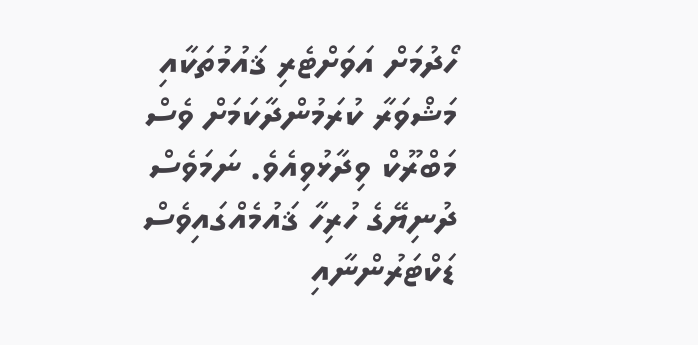ހޯދުމަށް އަވަށްޓެރި ޤައުމުތަކާއި މަޝްވަރާ ކުރަމުންދާކަމަށް ވެސް މަބްރޫކް ވިދާޅުވިއެވެ. ނަމަވެސް ދުނިޔޭގެ ހުރިހާ ޤައުމެއްގައިވެސް ޑަކްޓަރުންނާއި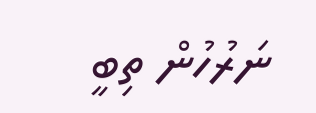ނަރުހުން ތިބީ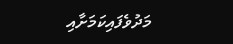މަދުވެފައިކަމަށާއި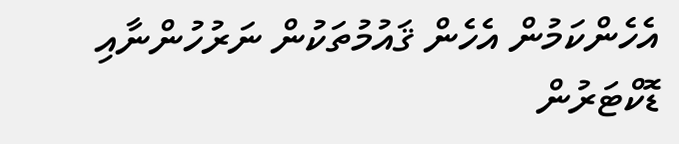އެހެންކަމުން އެހެން ޤައުމުތަކުން ނަރުހުންނާއި ޑޮކްޓަރުން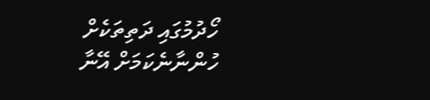ހޯދުމުގައި ދަތިތަކެށް ހުންނާނެކަމަށް އޭނާ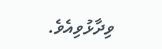ވިދާޅުވިއެވެ.